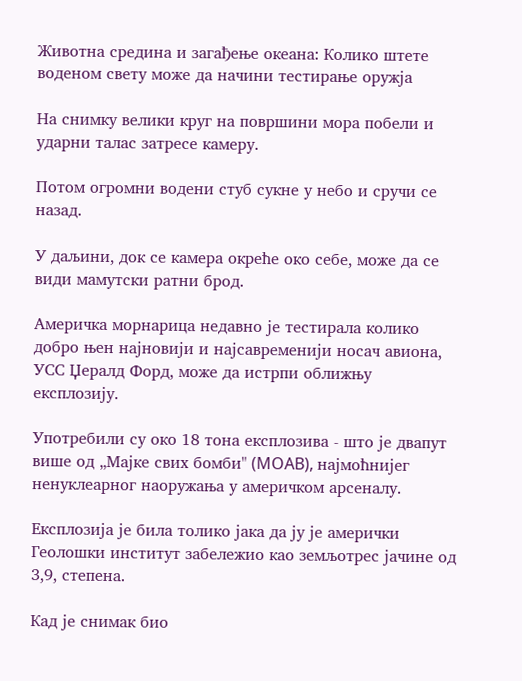Животна средина и загађење океана: Колико штете воденом свету може да начини тестирање оружја

На снимку велики круг на површини мора побели и ударни талас затресе камеру.

Потом огромни водени стуб сукне у небо и сручи се назад.

У даљини, док се камера окреће око себе, може да се види мамутски ратни брод.

Америчка морнарица недавно је тестирала колико добро њен најновији и најсавременији носач авиона, УСС Џералд Форд, може да истрпи оближњу експлозију.

Употребили су око 18 тона експлозива - што је двапут више од „Мајке свих бомби" (MOAB), најмоћнијег ненуклеарног наоружања у америчком арсеналу.

Експлозија је била толико јака да ју је амерички Геолошки институт забележио као земљотрес јачине од 3,9, степена.

Кад је снимак био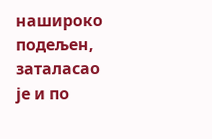нашироко подељен, заталасао је и по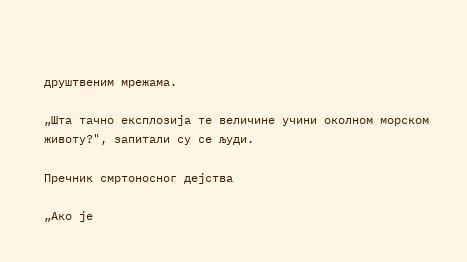друштвеним мрежама.

„Шта тачно експлозија те величине учини околном морском животу?", запитали су се људи.

Пречник смртоносног дејства

„Ако је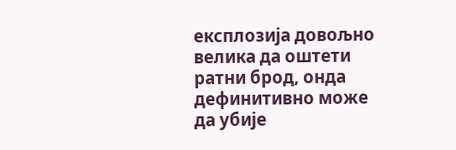експлозија довољно велика да оштети ратни брод, онда дефинитивно може да убије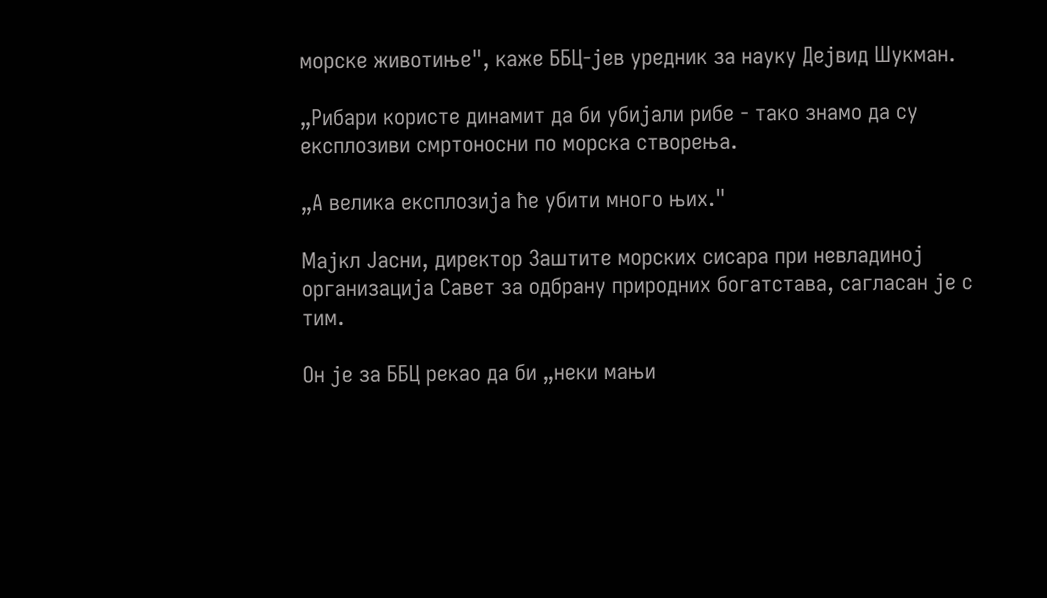морске животиње", каже ББЦ-јев уредник за науку Дејвид Шукман.

„Рибари користе динамит да би убијали рибе - тако знамо да су експлозиви смртоносни по морска створења.

„А велика експлозија ће убити много њих."

Мајкл Јасни, директор Заштите морских сисара при невладиној организација Савет за одбрану природних богатстава, сагласан је с тим.

Он је за ББЦ рекао да би „неки мањи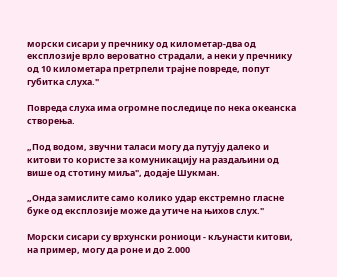морски сисари у пречнику од километар-два од експлозије врло вероватно страдали, а неки у пречнику од 10 километара претрпели трајне повреде, попут губитка слуха."

Повреда слуха има огромне последице по нека океанска створења.

„Под водом, звучни таласи могу да путују далеко и китови то користе за комуникацију на раздаљини од више од стотину миља", додаје Шукман.

„Онда замислите само колико удар екстремно гласне буке од експлозије може да утиче на њихов слух."

Морски сисари су врхунски рониоци - кљунасти китови, на пример, могу да роне и до 2.000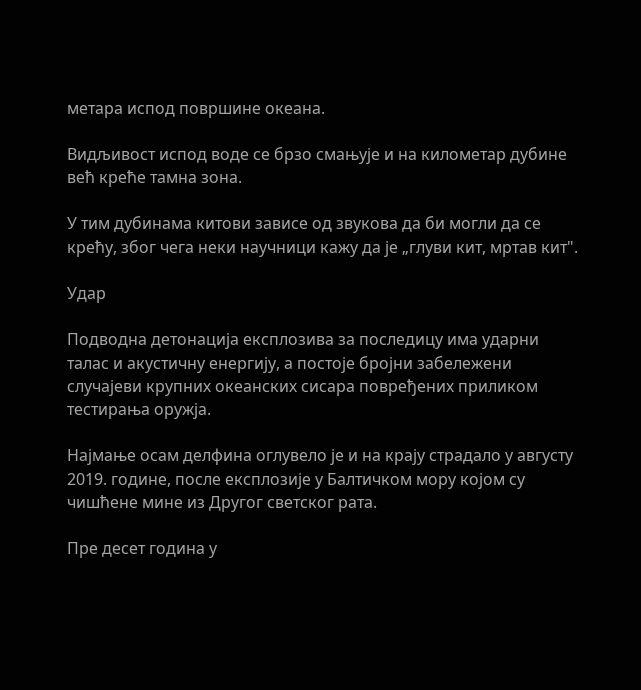метара испод површине океана.

Видљивост испод воде се брзо смањује и на километар дубине већ креће тамна зона.

У тим дубинама китови зависе од звукова да би могли да се крећу, због чега неки научници кажу да је „глуви кит, мртав кит".

Удар

Подводна детонација експлозива за последицу има ударни талас и акустичну енергију, а постоје бројни забележени случајеви крупних океанских сисара повређених приликом тестирања оружја.

Најмање осам делфина оглувело је и на крају страдало у августу 2019. године, после експлозије у Балтичком мору којом су чишћене мине из Другог светског рата.

Пре десет година у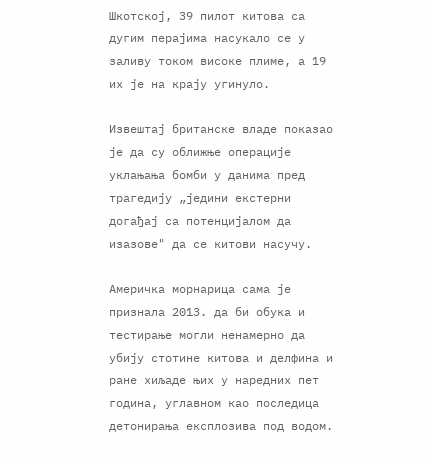Шкотској, 39 пилот китова са дугим перајима насукало се у заливу током високе плиме, а 19 их је на крају угинуло.

Извештај британске владе показао је да су оближње операције уклањања бомби у данима пред трагедију „једини екстерни догађај са потенцијалом да изазове" да се китови насучу.

Америчка морнарица сама је признала 2013. да би обука и тестирање могли ненамерно да убију стотине китова и делфина и ране хиљаде њих у наредних пет година, углавном као последица детонирања експлозива под водом.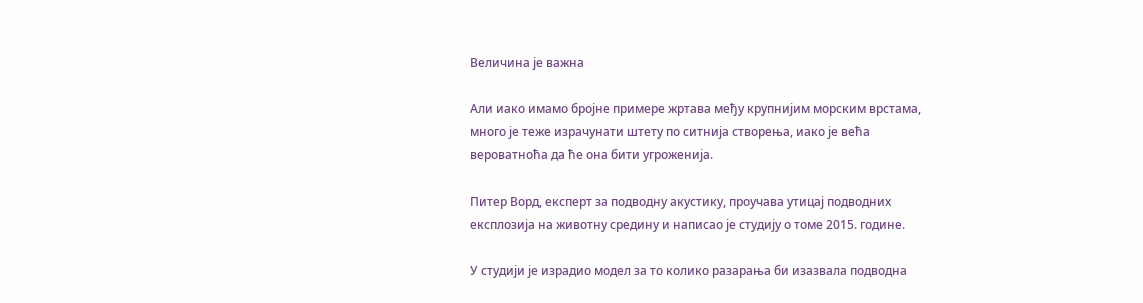Величина је важна

Али иако имамо бројне примере жртава међу крупнијим морским врстама, много је теже израчунати штету по ситнија створења, иако је већа вероватноћа да ће она бити угроженија.

Питер Ворд, експерт за подводну акустику, проучава утицај подводних експлозија на животну средину и написао је студију о томе 2015. године.

У студији је израдио модел за то колико разарања би изазвала подводна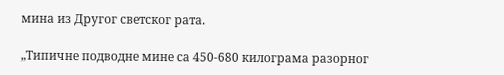мина из Другог светског рата.

„Типичне подводне мине са 450-680 килограма разорног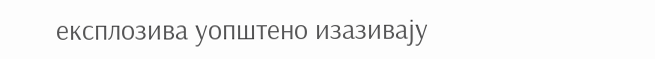експлозива уопштено изазивају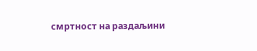смртност на раздаљини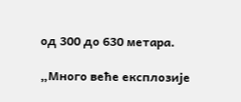од 300 до 630 метара.

„Много веће експлозије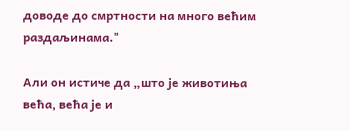доводе до смртности на много већим раздаљинама."

Али он истиче да „што је животиња већа, већа је и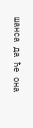шанса да ће она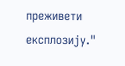преживети експлозију."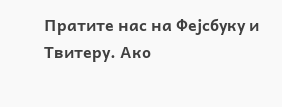Пратите нас на Фејсбуку и Твитеру. Ако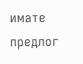имате предлог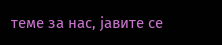теме за нас, јавите се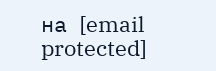на [email protected]